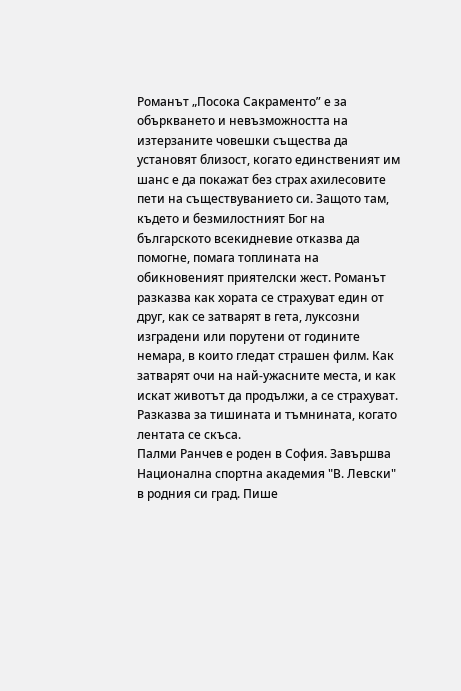Романът „Посока Сакраменто” е за объркването и невъзможността на изтерзаните човешки същества да установят близост, когато единственият им шанс е да покажат без страх ахилесовите пети на съществуванието си. Защото там, където и безмилостният Бог на българското всекидневие отказва да помогне, помага топлината на обикновеният приятелски жест. Романът разказва как хората се страхуват един от друг, как се затварят в гета, луксозни изградени или порутени от годините немара, в които гледат страшен филм. Как затварят очи на най-ужасните места, и как искат животът да продължи, а се страхуват. Разказва за тишината и тъмнината, когато лентата се скъса.
Палми Ранчев е роден в София. Завършва Национална спортна академия "В. Левски" в родния си град. Пише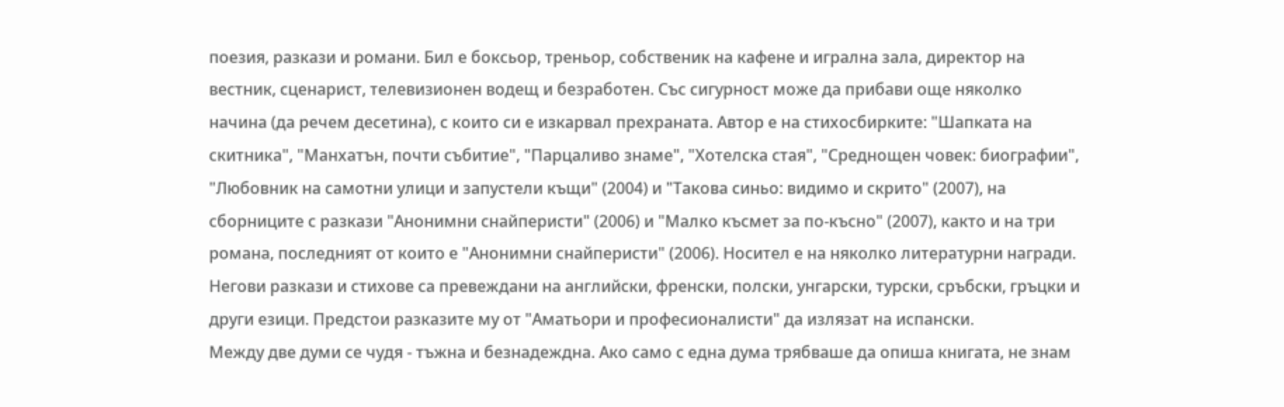поезия, разкази и романи. Бил е боксьор, треньор, собственик на кафене и игрална зала, директор на вестник, сценарист, телевизионен водещ и безработен. Със сигурност може да прибави още няколко начина (да речем десетина), с които си е изкарвал прехраната. Автор е на стихосбирките: "Шапката на скитника", "Манхатън, почти събитие", "Парцаливо знаме", "Хотелска стая", "Среднощен човек: биографии", "Любовник на самотни улици и запустели къщи" (2004) и "Такова синьо: видимо и скрито" (2007), на сборниците с разкази "Анонимни снайперисти" (2006) и "Малко късмет за по-късно" (2007), както и на три романа, последният от които е "Анонимни снайперисти" (2006). Носител е на няколко литературни награди. Негови разкази и стихове са превеждани на английски, френски, полски, унгарски, турски, сръбски, гръцки и други езици. Предстои разказите му от "Аматьори и професионалисти" да излязат на испански.
Между две думи се чудя - тъжна и безнадеждна. Ако само с една дума трябваше да опиша книгата, не знам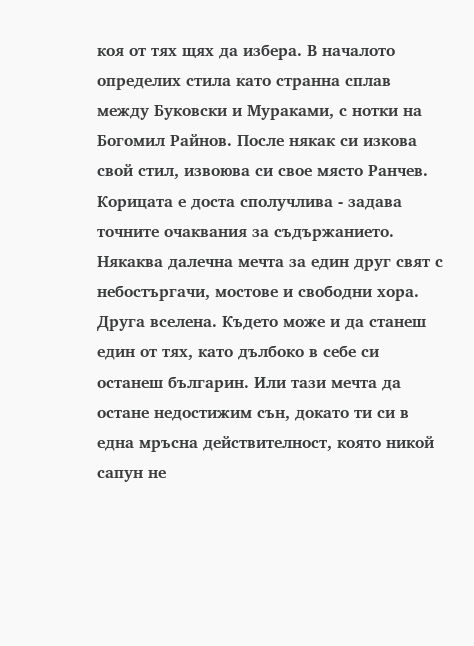коя от тях щях да избера. В началото определих стила като странна сплав между Буковски и Мураками, с нотки на Богомил Райнов. После някак си изкова свой стил, извоюва си свое място Ранчев. Корицата е доста сполучлива - задава точните очаквания за съдържанието. Някаква далечна мечта за един друг свят с небостъргачи, мостове и свободни хора. Друга вселена. Където може и да станеш един от тях, като дълбоко в себе си останеш българин. Или тази мечта да остане недостижим сън, докато ти си в една мръсна действителност, която никой сапун не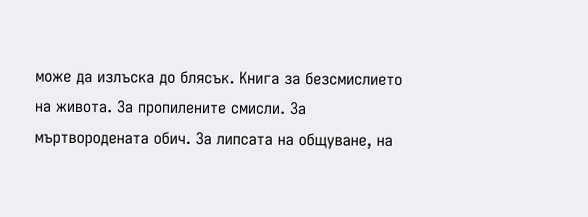може да излъска до блясък. Книга за безсмислието на живота. За пропилените смисли. За мъртвородената обич. За липсата на общуване, на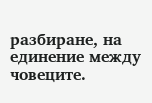разбиране, на единение между човеците.